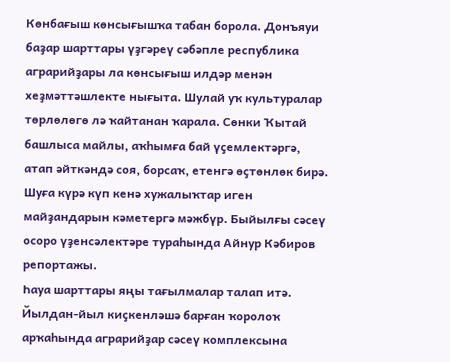Көнбағыш көнсығышҡа табан борола. Донъяуи баҙар шарттары үҙгәреү сәбәпле республика аграрийҙары ла көнсығыш илдәр менән хеҙмәттәшлекте нығыта. Шулай уҡ культуралар төрлөлөгө лә ҡайтанан ҡарала. Сөнки Ҡытай башлыса майлы, аҡһымға бай үҫемлектәргә, атап әйткәндә соя, борсаҡ, етенгә өҫтөнлөк бирә. Шуға күрә күп кенә хужалыҡтар иген майҙандарын кәметергә мәжбүр. Быйылғы сәсеү осоро үҙенсәлектәре тураһында Айнур Кәбиров репортажы.
Һауа шарттары яңы тағылмалар талап итә. Йылдан-йыл киҫкенләшә барған ҡоролоҡ арҡаһында аграрийҙар сәсеү комплексына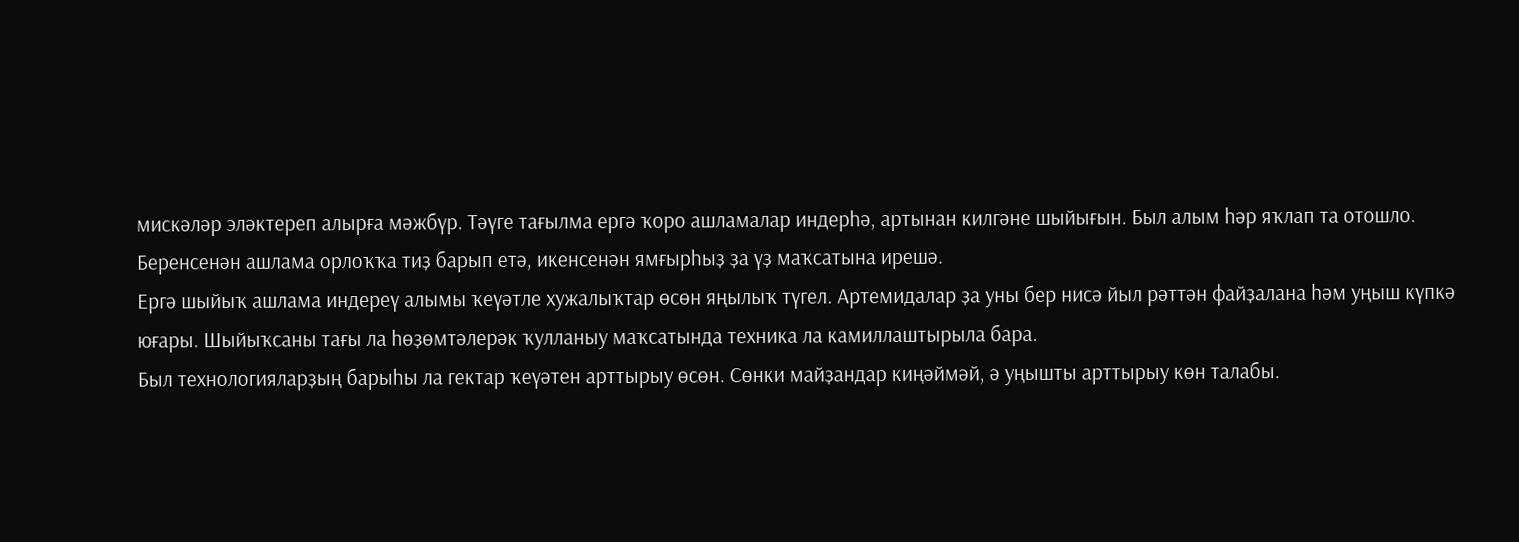мискәләр эләктереп алырға мәжбүр. Тәүге тағылма ергә ҡоро ашламалар индерһә, артынан килгәне шыйығын. Был алым һәр яҡлап та отошло. Беренсенән ашлама орлоҡҡа тиҙ барып етә, икенсенән ямғырһыҙ ҙа үҙ маҡсатына ирешә.
Ергә шыйыҡ ашлама индереү алымы ҡеүәтле хужалыҡтар өсөн яңылыҡ түгел. Артемидалар ҙа уны бер нисә йыл рәттән файҙалана һәм уңыш күпкә юғары. Шыйыҡсаны тағы ла һөҙөмтәлерәк ҡулланыу маҡсатында техника ла камиллаштырыла бара.
Был технологияларҙың барыһы ла гектар ҡеүәтен арттырыу өсөн. Сөнки майҙандар киңәймәй, ә уңышты арттырыу көн талабы.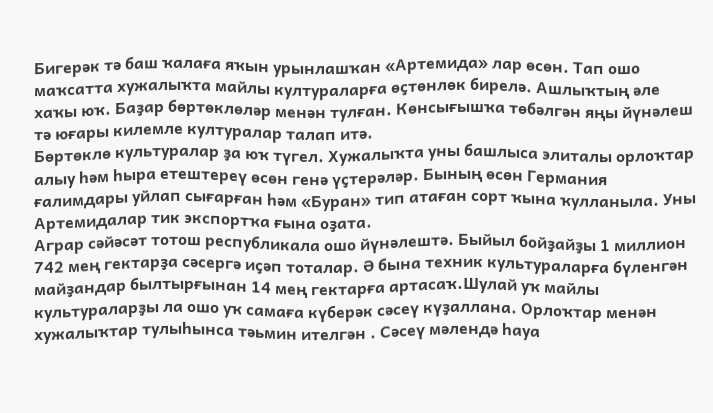Бигерәк тә баш ҡалаға яҡын урынлашҡан «Артемида» лар өсөн. Тап ошо маҡсатта хужалыҡта майлы култураларға өҫтөнлөк бирелә. Ашлыҡтың әле хаҡы юҡ. Баҙар бөртөклөләр менән тулған. Көнсығышҡа төбәлгән яңы йүнәлеш тә юғары килемле културалар талап итә.
Бөртөклө культуралар ҙа юҡ түгел. Хужалыҡта уны башлыса элиталы орлоҡтар алыу һәм һыра етештереү өсөн генә үҫтерәләр. Бының өсөн Германия ғалимдары уйлап сығарған һәм «Буран» тип атаған сорт ҡына ҡулланыла. Уны Артемидалар тик экспортҡа ғына оҙата.
Аграр сәйәсәт тотош республикала ошо йүнәлештә. Быйыл бойҙайҙы 1 миллион 742 мең гектарҙа сәсергә иҫәп тоталар. Ә бына техник культураларға бүленгән майҙандар былтырғынан 14 мең гектарға артасаҡ.Шулай уҡ майлы культураларҙы ла ошо уҡ самаға күберәк сәсеү күҙаллана. Орлоҡтар менән хужалыҡтар тулыһынса тәьмин ителгән . Сәсеү мәлендә һауа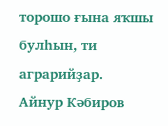торошо ғына яҡшы булһын, ти аграрийҙар.
Айнур Кәбиров